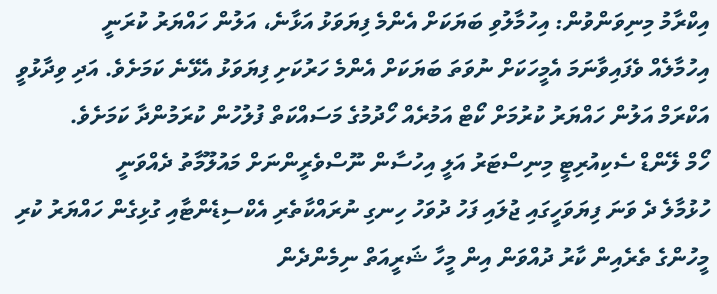އިކްރާމު މިނިވަންވުން: އިހުމާލުވި ބަޔަކަށް އެންމެ ފިޔަވަޅު އަޅާނެ، އަލުން ހައްޔަރު ކުރަނީ
އިހުމާލެއް ވެފައިވާނަމަ އެމީހަކަށް ނުވަތަ ބަޔަކަށް އެންމެ ހަރުކަށި ފިޔަވަޅު އެޅޭނެ ކަމަށެވެ. އަދި ވިދާޅުވީ އަކްރަމް އަލުން ހައްޔަރު ކުރުމަށް ކޯޓް އަމުރެއް ހޯދުމުގެ މަސައްކަތް ފުލުހުން ކުރަމުންދާ ކަމަށެވެ.
ހޯމް ލޭންޑް ސެކިއުރިޓީ މިނިސްޓަރު އަލީ އިހުސާން ނޫސްވެރީންނަށް މައުލޫމާތު ދެއްވަނީ
ހުޅުމާލެ ދެ ވަނަ ފިޔަވަހީގައި ޖުލައި ފަހު ދުވަހު ހިނގި ނުރައްކާތެރި އެކްސިޑެންޓާއި ގުޅިގެން ހައްޔަރު ކުރި މީހުންގެ ތެރެއިން ކާރު ދުއްވަން އިން މީހާ ޝަރީއަތް ނިމެންދެން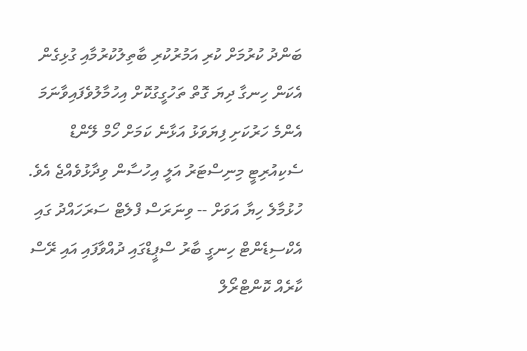ބަންދު ކުރުމަށް ކުރި އަމުރުކުރި ބާތިލުކުރުމާއި ގުޅިގެން އެކަން ހިނގާ ދިޔަ ގޮތް ތަހުގީގުކޮށް އިހުމާލުވެފައިވާނަމަ އެންމެ ހަރުކަށި ފިޔަވަޅު އަޅާނެ ކަމަށް ހޯމް ލޭންޑް ސެކިއުރިޓީ މިނިސްޓަރު އަލީ އިހުސާން ވިދާޅުވެއްޖެ އެވެ.
ހުޅުމާލެ ހިޔާ އަވަށް -- ވިނަރަސް ފްލެޓް ސަރަހައްދު ގައި އެކްސިޑެންޓް ހިނގީ ބާރު ސްޕީޑްގައި ދުއްވާފައި އައި ރޭސް ކާރެއް ކޮންޓްރޯލް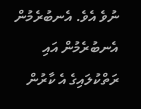ނުވެ އެވެ. އެނބުރެމުން އެނބުރެމުން އައި ރަތްކުލައިގެ އެ ކާރުން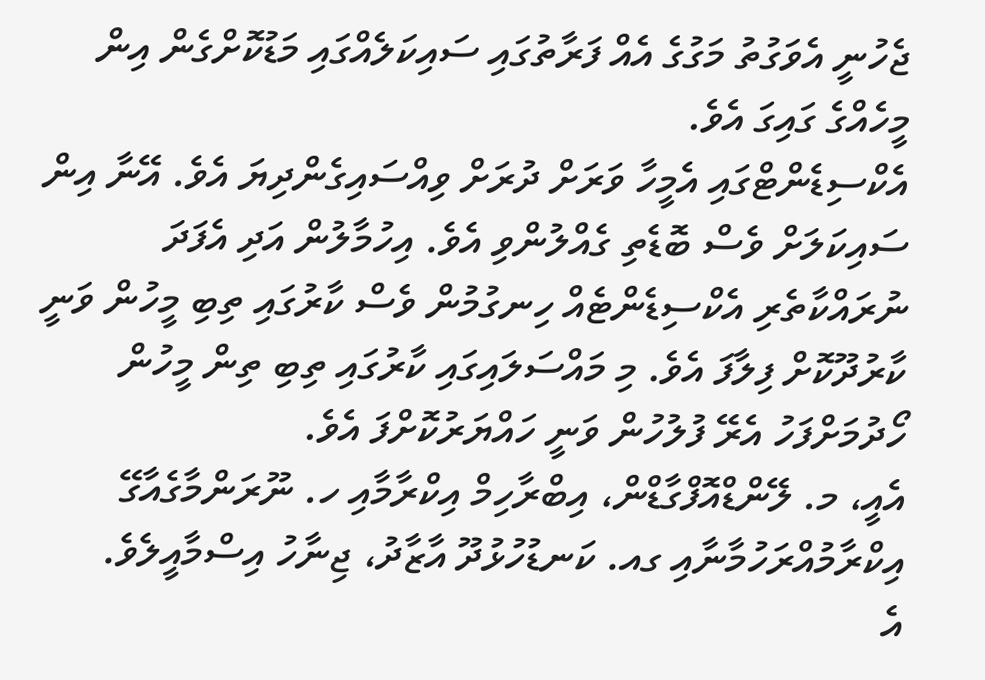ޖެހުނީ އެވަގުތު މަގުގެ އެއް ފަރާތުގައި ސައިކަލެއްގައި މަޑުކޮށްގެން އިން މީހެއްގެ ގައިގަ އެވެ.
އެކްސިޑެންޓްގައި އެމީހާ ވަރަށް ދުރަށް ވިއްސައިގެންދިޔަ އެވެ. އޭނާ އިން ސައިކަލަށް ވެސް ބޮޑެތި ގެއްލުންވި އެވެ. އިހުމާލުން އަދި އެފަދަ ނުރައްކާތެރި އެކްސިޑެންޓެއް ހިނގުމުން ވެސް ކާރުގައި ތިބި މީހުން ވަނީ ކާރުދޫކޮށް ފިލާފަ އެވެ. މި މައްސަލައިގައި ކާރުގައި ތިބި ތިން މީހުން ހޯދުމަށްފަހު އެރޭ ފުލުހުން ވަނީ ހައްޔަރުކޮށްފަ އެވެ.
އެއީ، މ. ލޭންޑްއޮފްގާޑްން، އިބްރާހިމް އިކްރާމާއި ހ. ނޫރަންމާގެއާގޭ އިކްރާމުއްރަހުމާނާއި ގއ. ކަނޑުހުޅުދޫ އާޒާދު، ޖިނާހު އިސްމާއީލެވެ.
އެ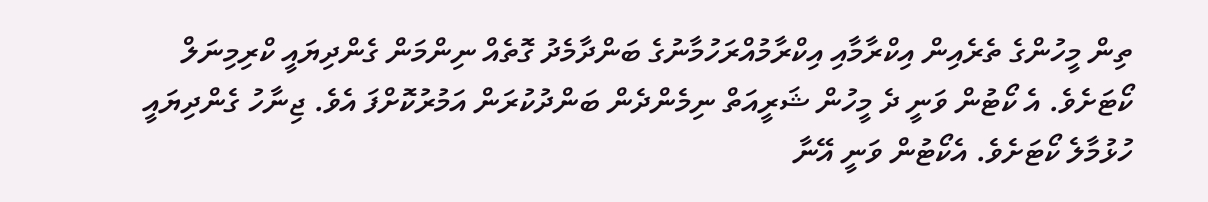ތިން މީހުންގެ ތެރެއިން އިކްރާމާއި އިކްރާމުއްރަހުމާނުގެ ބަންދާމެދު ގޮތެއް ނިންމަން ގެންދިޔައީ ކްރިމިނަލް ކޯޓަށެވެ. އެ ކޯޓުން ވަނީ ދެ މީހުން ޝަރީއަތް ނިމެންދެން ބަންދުކުރަން އަމުރުކޮށްފަ އެވެ. ޖިނާހު ގެންދިޔައީ ހުޅުމާލެ ކޯޓަށެވެ. އެކޯޓުން ވަނީ އޭނާ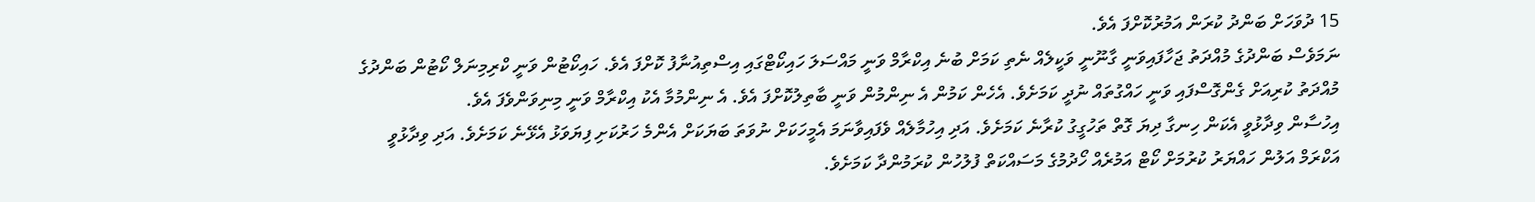15 ދުވަހަށް ބަންދު ކުރަން އަމުރުކޮށްފަ އެވެ.
ނަމަވެސް ބަންދުގެ މުއްދަތު ޖަހާފައިވަނީ ގާނޫނީ ވަކީލެއް ނެތި ކަމަށް ބުނެ އިކްރާމް ވަނީ މައްސަލަ ހައިކޯޓްގައި އިސްތިއުނާފު ކޮށްފަ އެވެ. ހައިކޯޓުން ވަނީ ކްރިމިނަލް ކޯޓުން ބަންދުގެ މުއްދަތު ކުރިއަށް ގެންގޮސްފައި ވަނީ ހައްގުތައް ނުދީ ކަމަށެވެ. އެހެން ކަމުން އެ ނިންމުން ވަނީ ބާތިލުކޮށްފަ އެވެ. އެ ނިންމުމާ އެކު އިކްރާމް ވަނީ މިނިވަންވެފަ އެވެ.
އިހުސާން ވިދާޅުވީ އެކަން ހިނގާ ދިޔަ ގޮތް ތަހުގީގު ކުރާނެ ކަމަށެވެ. އަދި އިހުމާލެއް ވެފައިވާނަމަ އެމީހަކަށް ނުވަތަ ބަޔަކަށް އެންމެ ހަރުކަށި ފިޔަވަޅު އެޅޭނެ ކަމަށެވެ. އަދި ވިދާޅުވީ އަކްރަމް އަލުން ހައްޔަރު ކުރުމަށް ކޯޓް އަމުރެއް ހޯދުމުގެ މަސައްކަތް ފުލުހުން ކުރަމުންދާ ކަމަށެވެ.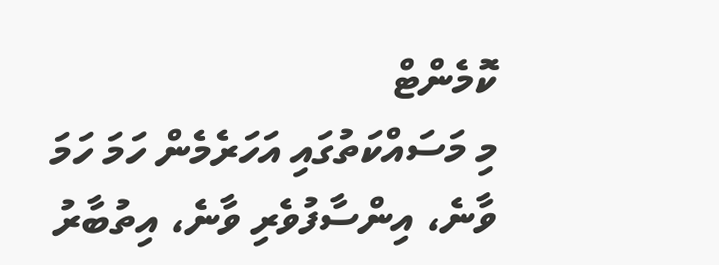ކޮމެންޓް
މި މަސައްކަތުގައި އަހަރެމެން ހަމަ ހަމަ ވާނެ، އިންސާފުވެރި ވާނެ، އިތުބާރު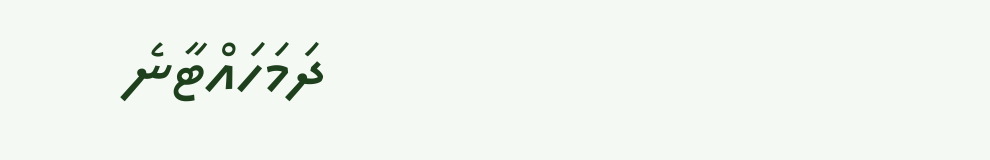ދަމަހައްޓާނެ